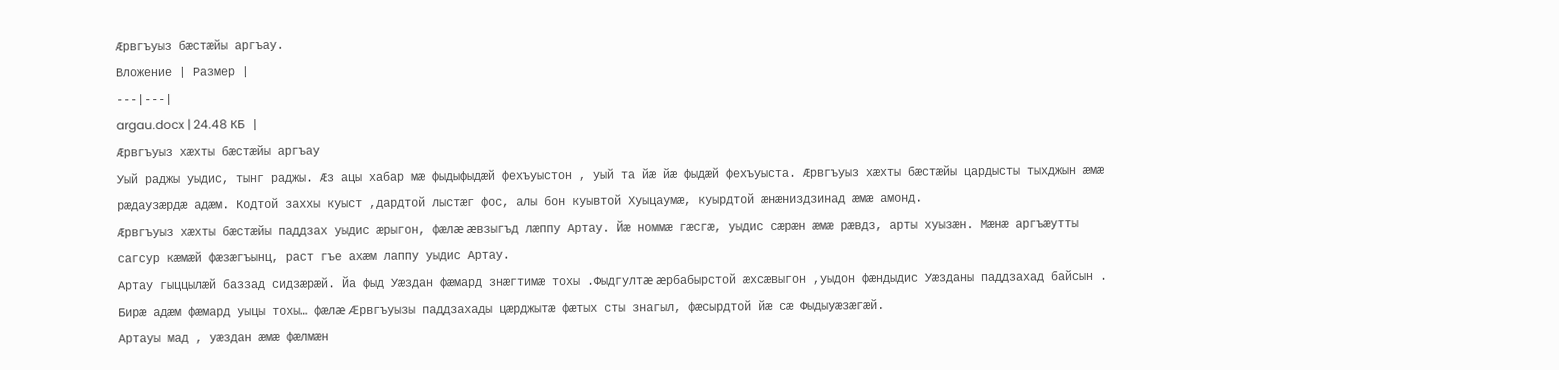Æрвгъуыз бæстæйы аргъау.
Вложение | Размер |
---|---|
argau.docx | 24.48 КБ |
Æрвгъуыз хæхты бæстæйы аргъау
Уый раджы уыдис, тынг раджы. Æз ацы хабар мæ фыдыфыдæй фехъуыстон , уый та йæ йæ фыдæй фехъуыста. Æрвгъуыз хæхты бæстæйы цардысты тыхджын æмæ рæдаузæрдæ адæм. Кодтой заххы куыст ,дардтой лыстæг фос, алы бон куывтой Хуыцаумæ, куырдтой æнæниздзинад æмæ амонд.
Æрвгъуыз хæхты бæстæйы паддзах уыдис æрыгон, фæлæ æвзыгъд лæппу Артау. Йæ номмæ гæсгæ, уыдис сæрæн æмæ рæвдз, арты хуызæн. Мæнæ аргъæутты сагсур кæмæй фæзæгъынц, раст гъе ахæм лаппу уыдис Артау.
Артау гыццылæй баззад сидзæрæй. Йа фыд Уæздан фæмард знæгтимæ тохы .Фыдгултæ æрбабырстой æхсæвыгон ,уыдон фæндыдис Уæзданы паддзахад байсын . Бирæ адæм фæмард уыцы тохы… фæлæ Æрвгъуызы паддзахады цæрджытæ фæтых сты знагыл, фæсырдтой йæ сæ Фыдыуæзæгæй.
Артауы мад , уæздан æмæ фæлмæн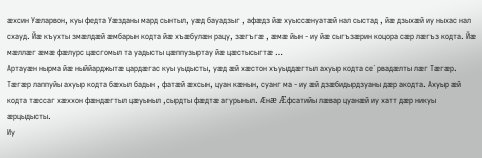æхсин Уæларвон, куы федта Уæзданы мард сынтыл, уæд бауадзыг , афæдз йæ хуыссæнуатæй нал сыстад , йæ дзыхæй иу ныхас нал схауд. Йæ къухты змæлдæй æмбарын кодта йæ хъæбулæн рацу, зæгъгæ , æмæ йын - иу йæ сыгъзæрин коцора сæр лæгъз кодта. Йæ мæллæг æмæ фæлурс цæсгомыл та уадысты цæппузыртау йæ цæстысыгтæ …
Артауæн нырма йæ ныййарджытæ цардæгас куы уыдысты, уæд æй хæстон хъуыддæгтыл ахуыр кодта се΄ рвадæлты лæг Тæгæр. Тæгæр лаппуйы ахуыр кодта бæхыл бадын , фатæй æхсын, цуан кæнын, суанг ма - иу æй дзæбидырдзуаны дæр акодта. Ахуыр æй кодта тæссаг хæххон фæндæгтыл цæуыныл ,сырдты фæдтæ агурыныл. Æнæ Æфсатийы лæвар цуанæй иу хатт дæр никуы æрцыдысты.
Иу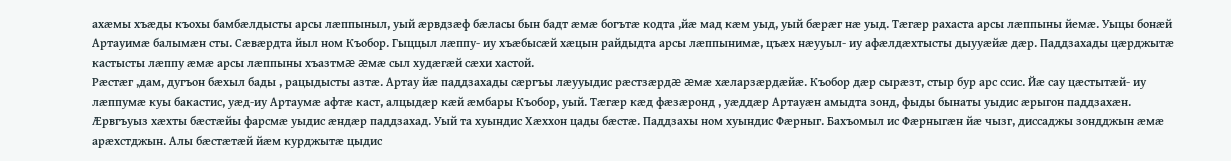ахæмы хъæды къохы бамбæлдысты арсы лæппыныл, уый æрвдзæф бæласы бын бадт æмæ богътæ кодта ,йæ мад кæм уыд, уый бæрæг нæ уыд. Тæгæр рахаста арсы лæппыны йемæ. Уыцы бонæй Артауимæ балымæн сты. Сæвæрдта йыл ном Къобор. Гыццыл лæппу- иу хъæбысæй хæцын райдыдта арсы лæппынимæ, цъæх нæууыл- иу афæлдæхтысты дыууæйæ дæр. Паддзахады цæрджытæ кастысты лæппу æмæ арсы лæппыны хъазтмæ æмæ сыл худæгæй сæхи хастой.
Рæстæг ,дам, дугъон бæхыл бады , рацыдысты азтæ. Артау йæ паддзахады сæргъы лæууыдис рæстзæрдæ æмæ хæларзæрдæйæ. Къобор дæр сырæзт, стыр бур арс ссис. Йæ сау цæстытæй- иу лæппумæ куы бакастис, уæд-иу Артаумæ афтæ каст, алцыдæр кæй æмбары Къобор, уый. Тæгæр кæд фæзæронд , уæддæр Артауæн амыдта зонд, фыды бынаты уыдис æрыгон паддзахæн.
Æрвгъуыз хæхты бæстæйы фарсмæ уыдис æндæр паддзахад. Уый та хуындис Хæххон цады бæстæ. Паддзахы ном хуындис Фæрныг. Бахъомыл ис Фæрныгæн йæ чызг, диссаджы зондджын æмæ арæхстджын. Алы бæстæтæй йæм курджытæ цыдис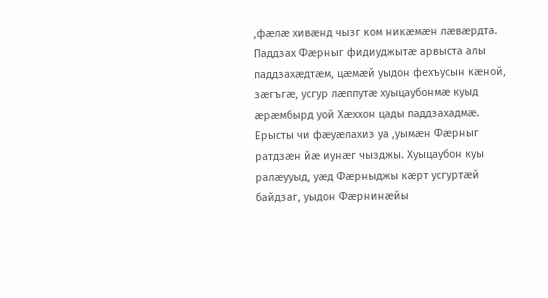,фæлæ хивæнд чызг ком никæмæн лæвæрдта. Паддзах Фæрныг фидиуджытæ арвыста алы паддзахæдтæм, цæмæй уыдон фехъусын кæной, зæгъгæ, усгур лæппутæ хуыцаубонмæ куыд æрæмбырд уой Хæххон цады паддзахадмæ. Ерысты чи фæуæлахиз уа ,уымæн Фæрныг ратдзæн йæ иунæг чызджы. Хуыцаубон куы ралæууыд, уæд Фæрныджы кæрт усгуртæй байдзаг, уыдон Фæрнинæйы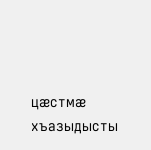цæстмæ хъазыдысты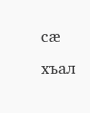сæ хъал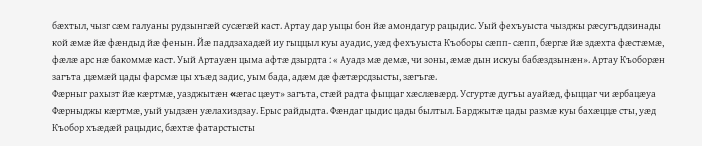бæхтыл, чызг сæм галуаны рудзынгæй сусæгæй каст. Артау дар уыцы бон йæ амондагур рацыдис. Уый фехъуыста чызджы рæсугъддзинады кой æмæ йæ фæндыд йæ фенын. Йæ паддзахадæй иу гыццыл куы ауадис, уæд фехъуыста Къоборы сæпп- сæпп, бæргæ йæ здæхта фæстæмæ, фæлæ арс нæ бакоммæ каст. Уый Артауæн цыма афтæ дзырдта : « Ауадз мæ демæ, чи зоны, æмæ дын искуы бабæздзынæн». Артау Къоборæн загъта ,цæмæй цады фарсмæ цы хъæд задис, уым бада, адæм дæ фæтæрсдзысты, зæгъгæ.
Фæрныг рахызт йæ кæртмæ, уазджытæн «æгас цæут» загъта, стæй радта фыццаг хæслæвæрд. Усгуртæ дугъы ауайæд, фыццаг чи æрбацæуа Фæрныджы кæртмæ, уый уыдзæн уæлахиздзау. Ерыс райдыдта. Фæндаг цыдис цады былтыл. Барджытæ цады размæ куы бахæццæ сты, уæд Къобор хъæдæй рацыдис, бæхтæ фатарстысты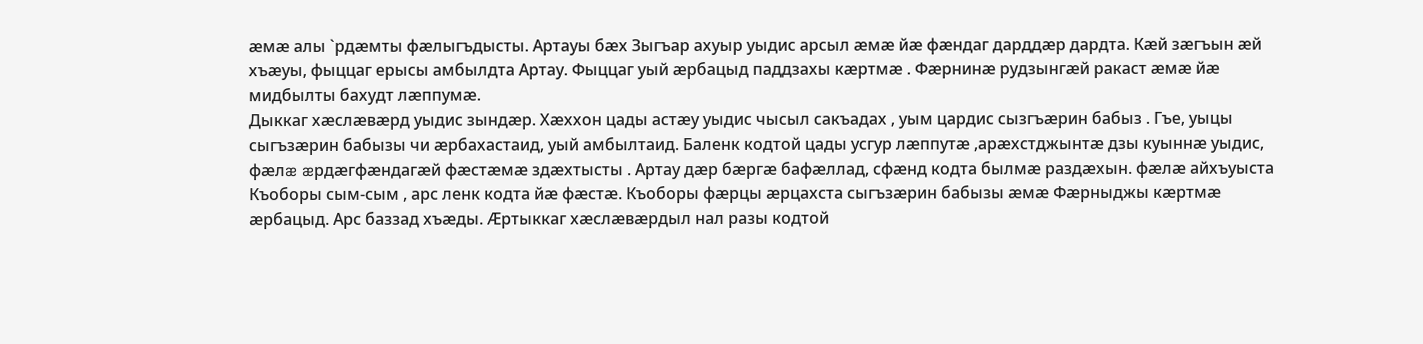æмæ алы `рдæмты фæлыгъдысты. Артауы бæх Зыгъар ахуыр уыдис арсыл æмæ йæ фæндаг дарддæр дардта. Кæй зæгъын æй хъæуы, фыццаг ерысы амбылдта Артау. Фыццаг уый æрбацыд паддзахы кæртмæ . Фæрнинæ рудзынгæй ракаст æмæ йæ мидбылты бахудт лæппумæ.
Дыккаг хæслæвæрд уыдис зындæр. Хæххон цады астæу уыдис чысыл сакъадах , уым цардис сызгъæрин бабыз . Гъе, уыцы сыгъзæрин бабызы чи æрбахастаид, уый амбылтаид. Баленк кодтой цады усгур лæппутæ ,арæхстджынтæ дзы куыннæ уыдис, фæлæ æрдæгфæндагæй фæстæмæ здæхтысты . Артау дæр бæргæ бафæллад, сфæнд кодта былмæ раздæхын. фæлæ айхъуыста Къоборы сым-сым , арс ленк кодта йæ фæстæ. Къоборы фæрцы æрцахста сыгъзæрин бабызы æмæ Фæрныджы кæртмæ æрбацыд. Арс баззад хъæды. Æртыккаг хæслæвæрдыл нал разы кодтой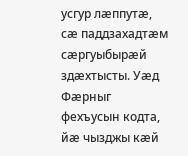усгур лæппутæ, сæ паддзахадтæм сæргуыбырæй здæхтысты. Уæд Фæрныг фехъусын кодта, йæ чызджы кæй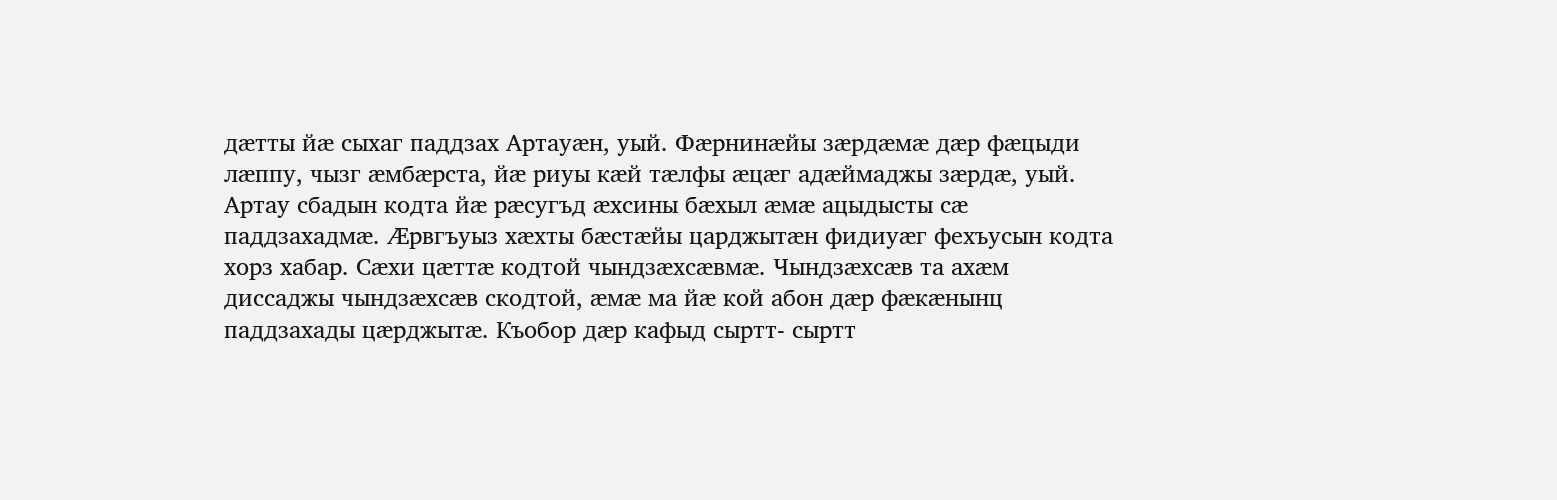дæтты йæ сыхаг паддзах Артауæн, уый. Фæрнинæйы зæрдæмæ дæр фæцыди лæппу, чызг æмбæрста, йæ риуы кæй тæлфы æцæг адæймаджы зæрдæ, уый.
Артау сбадын кодта йæ рæсугъд æхсины бæхыл æмæ ацыдысты сæ паддзахадмæ. Æрвгъуыз хæхты бæстæйы царджытæн фидиуæг фехъусын кодта хорз хабар. Сæхи цæттæ кодтой чындзæхсæвмæ. Чындзæхсæв та ахæм диссаджы чындзæхсæв скодтой, æмæ ма йæ кой абон дæр фæкæнынц паддзахады цæрджытæ. Къобор дæр кафыд сыртт- сыртт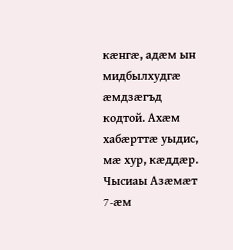кæнгæ, адæм ын мидбылхудгæ æмдзæгъд кодтой. Ахæм хабæрттæ уыдис, мæ хур, кæддæр.
Чысиаы Азæмæт 7-æм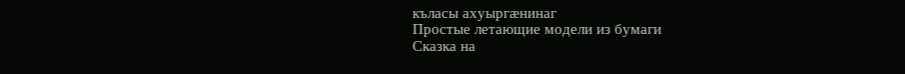къласы ахуыргæнинаг
Простые летающие модели из бумаги
Сказка на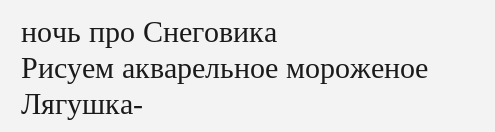ночь про Снеговика
Рисуем акварельное мороженое
Лягушка-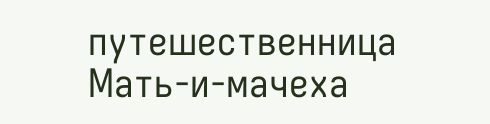путешественница
Мать-и-мачеха